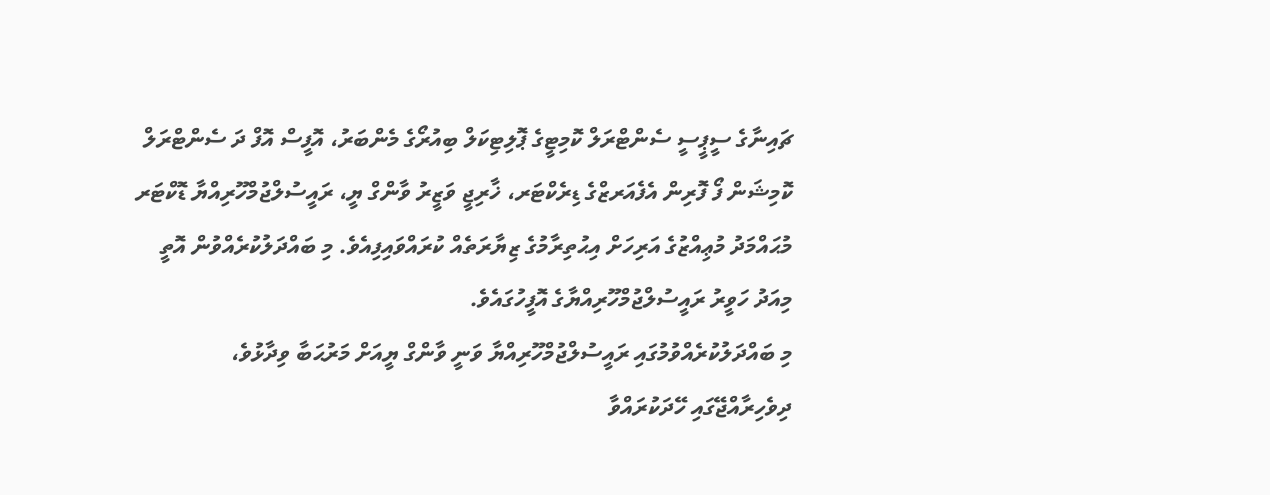ޗައިނާގެ ސީޕީސީ ސެންޓްރަލް ކޮމިޓީގެ ޕޮލިޓިކަލް ބިއުރޯގެ މެންބަރު، އޮފީސް އޮފް ދަ ސެންޓްރަލް ކޮމިޝަން ފޯ ފޮރިން އެފެއަރޒްގެ ޑިރެކްޓަރ، ޚާރިޖީ ވަޒީރު ވާންގް ޔީ، ރައީސުލްޖުމްހޫރިއްޔާ ޑޮކްޓަރ މުޙައްމަދު މުޢިއްޒުގެ އަރިހަށް އިޙުތިރާމުގެ ޒިޔާރަތެއް ކުރައްވައިފިއެވެ. މި ބައްދަލުކުރެއްވުން އޮތީ މިއަދު ހަވީރު ރައީސުލްޖުމްހޫރިއްޔާގެ އޮފީހުގައެވެ.
މި ބައްދަލުކުރެއްވުމުގައި ރައީސުލްޖުމްހޫރިއްޔާ ވަނީ ވާންގް ޔީއަށް މަރުޙަބާ ވިދާޅުވެ، ދިވެހިރާއްޖޭގައި ހޭދަކުރައްވާ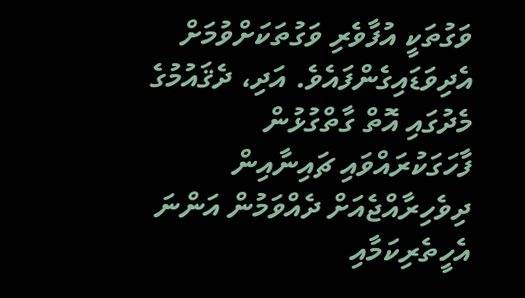ވަގުތަކީ އުފާވެރި ވަގުތަކަށްވުމަށް އެދިވަޑައިގެންފައެވެ. އަދި، ދެޤައުމުގެ މެދުގައި އޮތް ގާތްގުޅުން ފާހަގަކުރައްވައި ޗައިނާއިން ދިވެހިރާއްޖެއަށް ދެއްވަމުން އަންނަ އެހީތެރިކަމާއި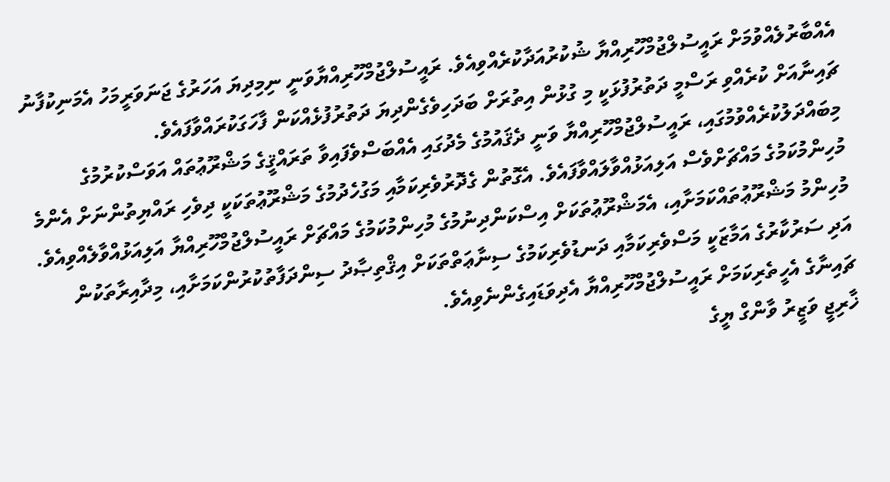އެއްބާރުލެއްވުމަށް ރައީސުލްޖުމްހޫރިއްޔާ ޝުކުރުއަދާކުރެއްވިއެވެ. ރައީސުލްޖުމްހޫރިއްޔާވަނީ ނިމިދިޔަ އަހަރުގެ ޖަނަވަރީމަހު އެމަނިކުފާނު ޗައިނާއަށް ކުރެއްވި ރަސްމީ ދަތުރުފުޅަކީ މި ގުޅުން އިތުރަށް ބަދަހިވެގެންދިޔަ ދަތުރުފުޅެއްކަން ފާހަގަކުރައްވާފައެވެ.
މިބައްދަލުކުރެއްވުމުގައި، ރައީސުލްޖުމްހޫރިއްޔާ ވަނީ ދެޤައުމުގެ މެދުގައި އެއްބަސްވެފައިވާ ތަރައްޤީގެ މަޝްރޫޢުތައް އަވަސްކުރުމުގެ މުހިންމުކަމުގެ މައްޗަށްވެސް އަލިއަޅުއްވާލައްވާފައެވެ. އެގޮތުން ގެދޮރުވެރިކަމާއި މަގުހެދުމުގެ މަޝްރޫޢުތަކަކީ ދިވެހި ރައްޔިތުންނަށް އެންމެ މުހިންމު މަޝްރޫޢުތައްކަމަށާއި، އެމަޝްރޫޢުތަކަށް އިސްކަންދިނުމުގެ މުހިންމުކަމުގެ މައްޗަށް ރައީސުލްޖުމްހޫރިއްޔާ އަލިއަޅުއްވާލެއްވިއެވެ. އަދި ސަރުކާރުގެ އަމާޒަކީ މަސްވެރިކަމާއި ދަނޑުވެރިކަމުގެ ސިނާޢަތްތަކަށް އިޤްތިޞާދު ސިންދަފާތުކުރުންކަމަށާއި، މިދާއިރާތަކުން ޗައިނާގެ އެހީތެރިކަމަށް ރައީސުލްޖުމްހޫރިއްޔާ އެދިވަޑައިގެންނެވިއެވެ.
ޚާރިޖީ ވަޒީރު ވާންގް ޔީގެ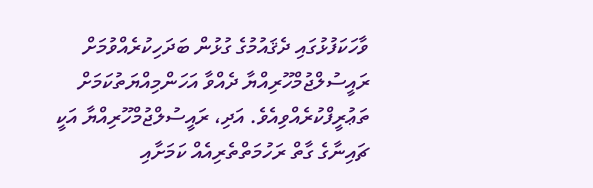ވާހަކަފުޅުގައި ދެޤައުމުގެ ގުޅުން ބަދަހިކުރެއްވުމަށް ރައީސުލްޖުމްހޫރިއްޔާ ދެއްވާ އަހަންމިއްޔަތުކަމަށް ތަޢުރީފްކުރެއްވިއެވެ. އަދި، ރައީސުލްޖުމްހޫރިއްޔާ އަކީ ޗައިނާގެ ގާތް ރަހުމަތްތެރިއެއް ކަމަށާއި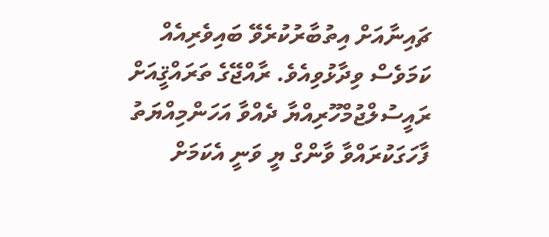ޗައިނާއަށް އިތުބާރުކުރެވޭ ބައިވެރިއެއް ކަމަވެސް ވިދާޅުވިއެވެ. ރާއްޖޭގެ ތަރައްޤީއަށް ރައީސުލްޖުމްހޫރިއްޔާ ދެއްވާ އަހަންމިއްޔަތު ފާހަގަކުރައްވާ ވާންގް ޔީ ވަނީ އެކަމަށް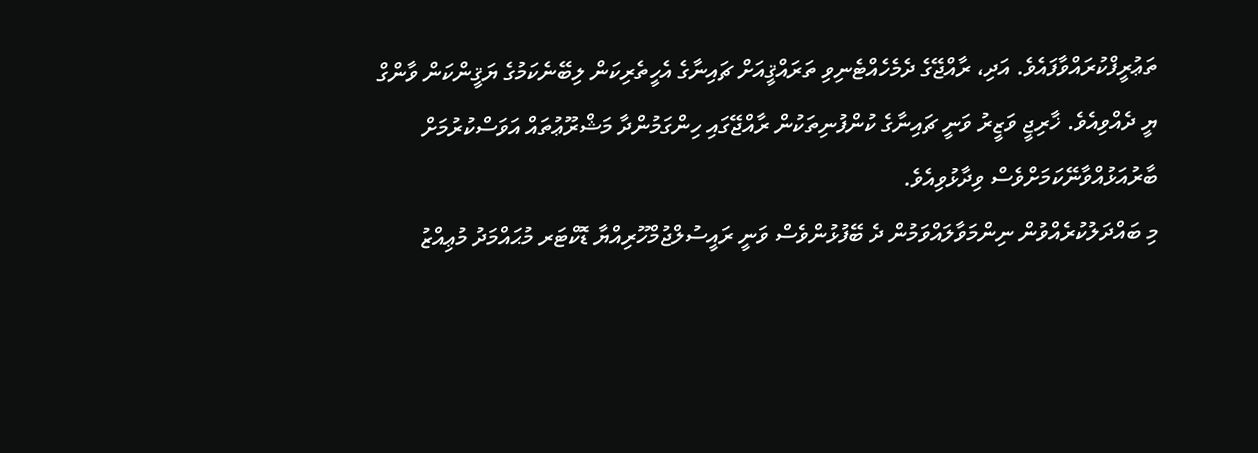ތަޢުރީފްކުރައްވާފައެވެ. އަދި، ރާއްޖޭގެ ދެމެހެއްޓެނިވި ތަރައްޤީއަށް ޗައިނާގެ އެހީތެރިކަން ލިބޭނެކަމުގެ ޔަޤީންކަން ވާންގް ޔީ ދެއްވިއެވެ. ޚާރިޖީ ވަޒީރު ވަނީ ޗައިނާގެ ކުންފުނިތަކުން ރާއްޖޭގައި ހިންގަމުންދާ މަޝްރޫޢުތައް އަވަސްކުރުމަށް ބާރުއަޅުއްވާނޭކަމަށްވެސް ވިދާޅުވިއެވެ.
މި ބައްދަލުކުރެއްވުން ނިންމަވާލައްވަމުން ދެ ބޭފުޅުންވެސް ވަނީ ރައީސުލްޖުމްހޫރިއްޔާ ޑޮކްޓަރ މުޙައްމަދު މުޢިއްޒު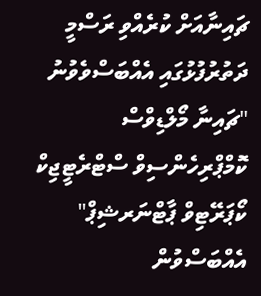ޗައިނާއަށް ކުރެއްވި ރަސްމީ ދަތުރުފުޅުގައި އެއްބަސްވެވުނު "ޗައިނާ މޯލްޑިވްސް ކޮމްޕްރިހެންސިވް ސްޓްރެޓީޖިކް ކޯޕަރޭޓިވް ޕާޓްނަރޝިޕް" އެއްބަސްވުން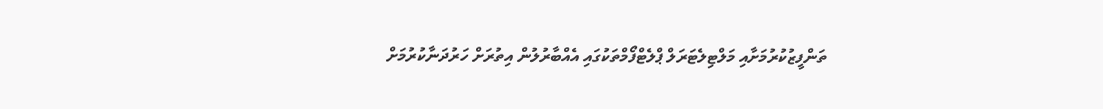ތަންފީޒުކުރުމަށާއި މަލްޓިލެޓަރަލް ޕްލެޓްފޯމްތަކުގައި އެއްބާރުލުން އިތުރަށް ހަރުދަނާކުރުމަށް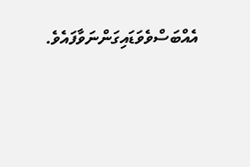އެއްބަސްވެވަޑައިގަންނަވާފައެވެ.